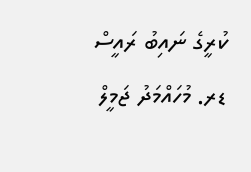ކުރީގެ ނައިބު ރައީސް ޑރ. މުހައްމަދު ޖަމީލް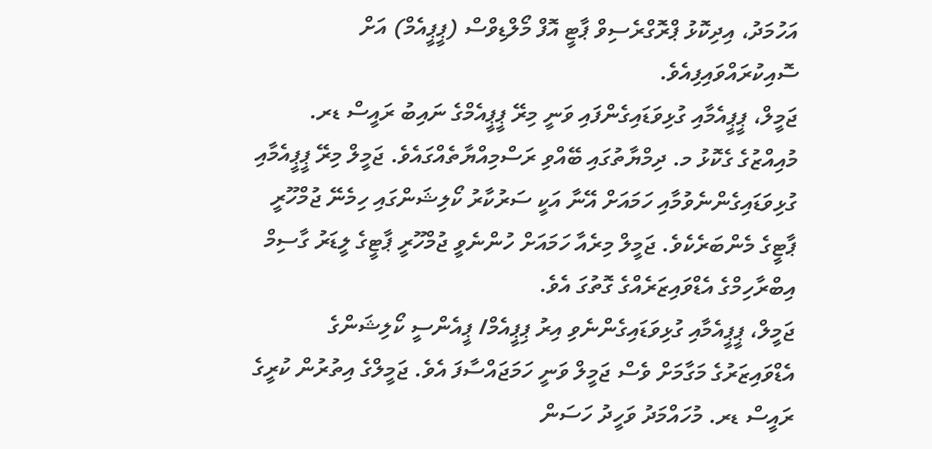އަހުމަދު، އިދިކޮޅު ޕްރޮގްރެސިވް ޕާޓީ އޮފް މޯލްޑިވްސް (ޕީޕީއެމް) އަށް ސޮއިކުރައްވައިފިއެވެ.
ޖަމީލް، ޕީޕީއެމާއި ގުޅިވަޑައިގެންފައި ވަނީ މިރޭ ޕީޕީއެމްގެ ނައިބު ރައީސް ޑރ. މުއިއްޒުގެ ގެކޮޅު މ. ދިމްޔާތުގައި ބޭއްވި ރަސްމިއްޔާތެއްގައެވެ. ޖަމީލް މިރޭ ޕީޕީއެމާއި ގުޅިވަޑައިގެންނެވުމާއި ހަމައަށް އޭނާ އަކީ ސަރުކާރު ކޯލިޝަންގައި ހިމެނޭ ޖުމްހޫރީ ޕާޓީގެ މެންބަރެކެވެ. ޖަމީލް މިރެއާ ހަމައަށް ހުންނެވީ ޖުމްހޫރީ ޕާޓީގެ ލީޑަރު ގާސިމް އިބްރާހިމްގެ އެޑްވައިޒަރެއްގެ ގޮތުގަ އެވެ.
ޖަމީލް، ޕީޕީއެމާއި ގުޅިވަޑައިގެންނެވި އިރު ޕިޕީއެމް/ ޕީއެންސީ ކޯލިޝަންގެ އެޑްވައިޒަރުގެ މަގާމަށް ވެސް ޖަމީލް ވަނީ ހަމަޖައްސާފަ އެވެ. ޖަމީލްގެ އިތުރުން ކުރީގެ ރައީސް ޑރ. މުހައްމަދު ވަހީދު ހަސަން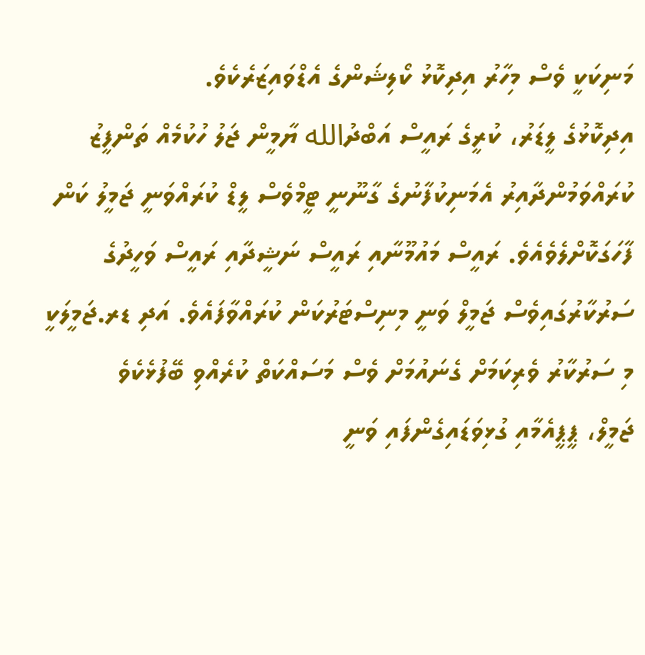މަނިކަކީ ވެސް މިހާރު އިދިކޮޅު ކޯލިޝަންގެ އެޑްވައިޒަރެކެވެ.
އިދިކޮޅުގެ ލީޑަރު، ކުރީގެ ރައީސް އަބްދުالله ޔާމީން ޖަލު ހުކުމެއް ތަންފީޒު ކުރައްވަމުންދާއިރު އެމަނިކުފާނުގެ ގާނޫނީ ޓީމްވެސް ލީޑް ކުރައްވަނީ ޖަމީލު ކަން ފާހަގަކޮށްލެވެއެވެ. ރައީސް މައުމޫނާއި ރައީސް ނަޝީދާއި ރައީސް ވަހީދުގެ ސަރުކާރުގައިވެސް ޖަމީލް ވަނީ މިނިސްޓަރުކަން ކުރައްވާފައެވެ. އަދި ޑރ.ޖަމީލަކީ މި ސަރުކާރު ވެރިކަމަށް ގެނައުމަށް ވެސް މަސައްކަތް ކުރެއްވި ބޭފުޅެކެވެ
ޖަމީލް، ޕީޕީއެމާއި ގުޅިވަޑައިގެންފައި ވަނީ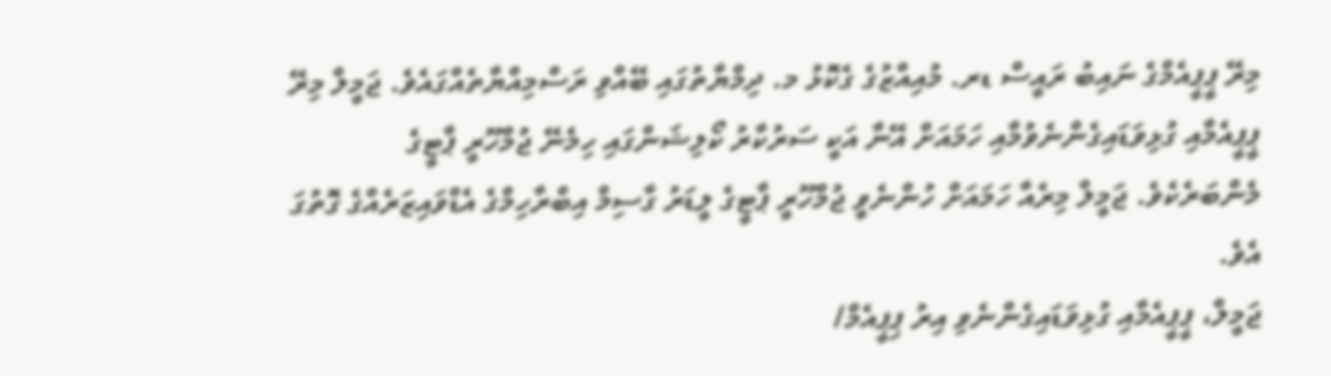މިރޭ ޕީޕީއެމްގެ ނައިބު ރައީސް ޑރ. މުއިއްޒުގެ ގެކޮޅު މ. ދިމްޔާތުގައި ބޭއްވި ރަސްމިއްޔާތެއްގައެވެ. ޖަމީލް މިރޭ ޕީޕީއެމާއި ގުޅިވަޑައިގެންނެވުމާއި ހަމައަށް އޭނާ އަކީ ސަރުކާރު ކޯލިޝަންގައި ހިމެނޭ ޖުމްހޫރީ ޕާޓީގެ މެންބަރެކެވެ. ޖަމީލް މިރެއާ ހަމައަށް ހުންނެވީ ޖުމްހޫރީ ޕާޓީގެ ލީޑަރު ގާސިމް އިބްރާހިމްގެ އެޑްވައިޒަރެއްގެ ގޮތުގަ އެވެ.
ޖަމީލް، ޕީޕީއެމާއި ގުޅިވަޑައިގެންނެވި އިރު ޕިޕީއެމް/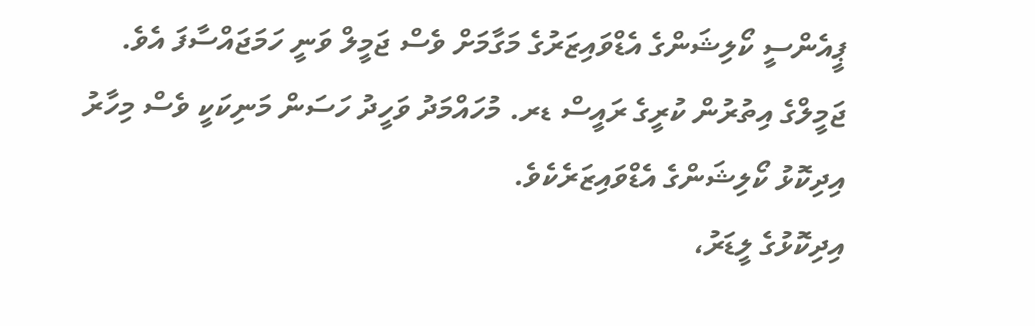ޕީއެންސީ ކޯލިޝަންގެ އެޑްވައިޒަރުގެ މަގާމަށް ވެސް ޖަމީލް ވަނީ ހަމަޖައްސާފަ އެވެ. ޖަމީލްގެ އިތުރުން ކުރީގެ ރައީސް ޑރ. މުހައްމަދު ވަހީދު ހަސަން މަނިކަކީ ވެސް މިހާރު އިދިކޮޅު ކޯލިޝަންގެ އެޑްވައިޒަރެކެވެ.
އިދިކޮޅުގެ ލީޑަރު،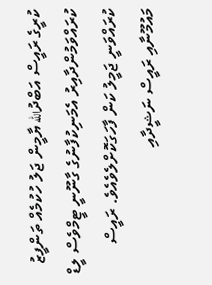ކުރީގެ ރައީސް އަބްދުالله ޔާމީން ޖަލު ހުކުމެއް ތަންފީޒު ކުރައްވަމުންދާއިރު އެމަނިކުފާނުގެ ގާނޫނީ ޓީމްވެސް ލީޑް ކުރައްވަނީ ޖަމީލު ކަން ފާހަގަކޮށްލެވެއެވެ. ރައީސް މައުމޫނާއި ރައީސް ނަޝީދާއި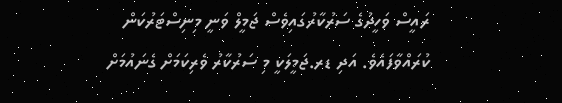ރައީސް ވަހީދުގެ ސަރުކާރުގައިވެސް ޖަމީލް ވަނީ މިނިސްޓަރުކަން ކުރައްވާފައެވެ. އަދި ޑރ.ޖަމީލަކީ މި ސަރުކާރު ވެރިކަމަށް ގެނައުމަށް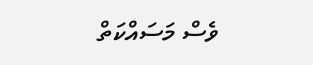ވެސް މަސައްކަތް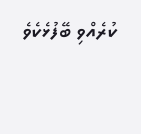ކުރެއްވި ބޭފުޅެކެވެ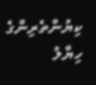ކިޔުންތެރިންގެ ހިޔާލު